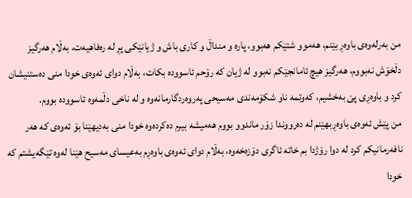من بەرلەوەی باوەڕ بێنم، هەموو شتێکم هەبوو، پارە و منداڵ و کاری باش و ژیانێکی پڕ لە رەفاهیەت، بەڵام هەرگیز دڵخۆش نەبووم، هەرگیز هیچ ئامانجێکم نەبوو لە ژیان کە رۆحم ئاسوودە بکات، بەڵام دوای ئەوەی خودا منی دەستنیشان کرد و باوەڕی پێ بەخشیم، کەوتمە ناو شکۆمەندی مەسیحی پەروەردگارمانەوە و لە ناخی دڵمەوە ئاسوودە بووم.
من پێش ئەوەی باوەڕبهێنم لە دەرووندا زۆر ماندوو بووم هەمیشە بیرم دەکردەوە خودا منی بەدیهێنا بۆ ئەوەی کە هەر نافەرمانیکم کرد لە دوا رۆژدا بم خاتە ئاگری دۆزەخەوە، بەڵام دوای ئەوەی باوەڕم بەعیسای مەسیح هێنا لەوە تێگەیشتم کە خودا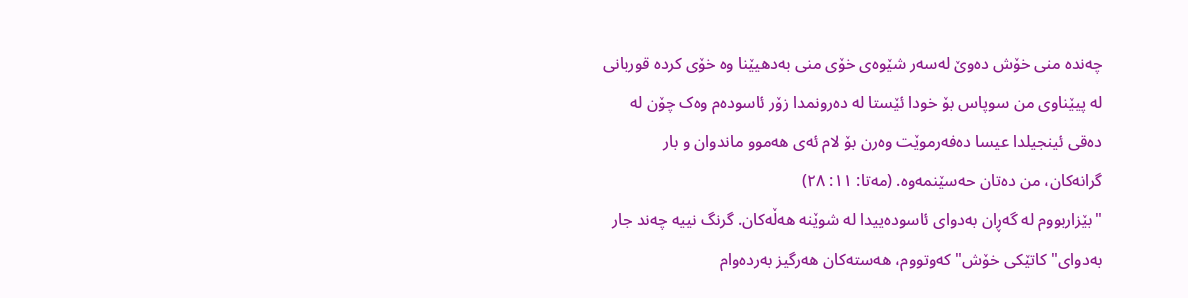چەندە منی خۆش دەوێ لەسەر شێوەی خۆی منی بەدهیێنا وە خۆی کردە قوربانی لە پیێناوی من سوپاس بۆ خودا ئێستا لە دەرونمدا زۆر ئاسودەم وەک چۆن لە دەقی ئینجیلدا عیسا دەفەرموێت وەرن بۆ لام ئەی هەموو ماندوان و بار گرانەکان، من دەتان حەسێنمەوە. (مەتا: ١١: ٢٨)
"بێزاربووم لە گەڕان بەدوای ئاسودەییدا لە شوێنە هەڵەکان. گرنگ نییە چەند جار بەدوای"کاتێکی خۆش" کەوتووم، هەستەکان هەرگیز بەردەوام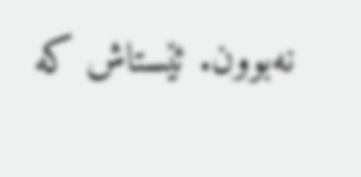نەبوون. ئێستاش کە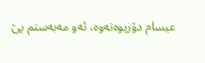عیسام دۆزیوەتەوە، ئەو مەبەستم پێ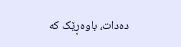دەدات، باوەڕێک کە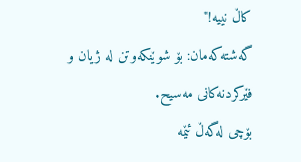کاڵ نییە!"
گەشتەکەمان: بۆ شوێنکەوتن لە ژیان و فێرکردنەکانی مەسیح.
بۆچی لەگەڵ ئێمە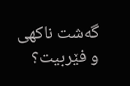گەشت ناكهی و فێربیت؟